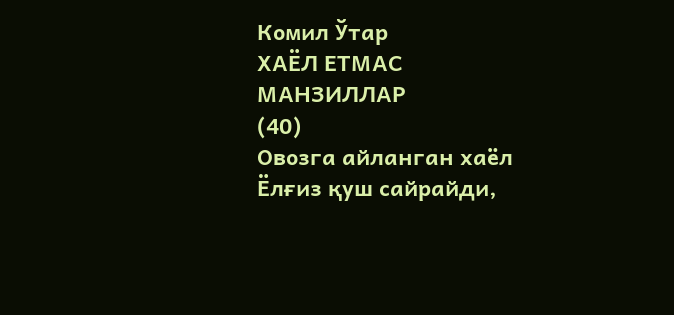Комил Ўтар
ХАЁЛ ЕТМАС МАНЗИЛЛАР
(40)
Овозга айланган хаёл
Ёлғиз қуш сайрайди,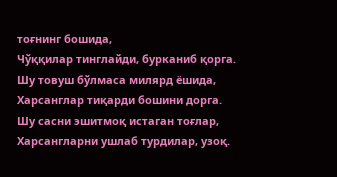тоғнинг бошида,
Чўққилар тинглайди, бурканиб қорга.
Шу товуш бўлмаса милярд ёшида,
Харсанглар тиқарди бошини дорга.
Шу сасни эшитмоқ истаган тоғлар,
Харсангларни ушлаб турдилар, узоқ.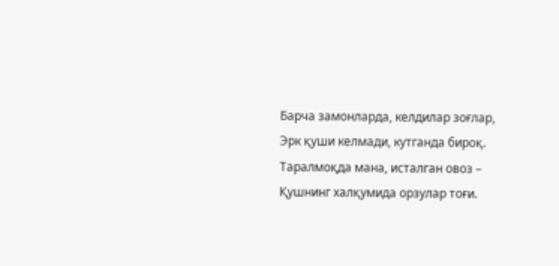Барча замонларда, келдилар зоғлар,
Эрк қуши келмади, кутганда бироқ.
Таралмоқда мана, исталган овоз –
Қушнинг халқумида орзулар тоғи.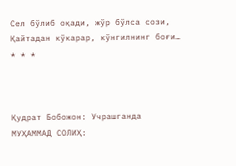Сел бўлиб оқади, жўр бўлса сози,
Қайтадан кўкарар, кўнгилнинг боғи…
* * *



Қудрат Бобожон: Учрашганда
МУҲАММАД СОЛИҲ: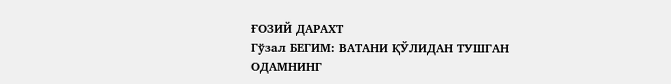ҒОЗИЙ ДАРАХТ
Гўзал БЕГИМ: ВАТАНИ ҚЎЛИДАН ТУШГАН ОДАМНИНГ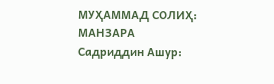МУҲАММАД СОЛИҲ: МАНЗАРА
Садриддин Ашур: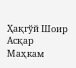Ҳақгўй Шоир Асқар Маҳкам